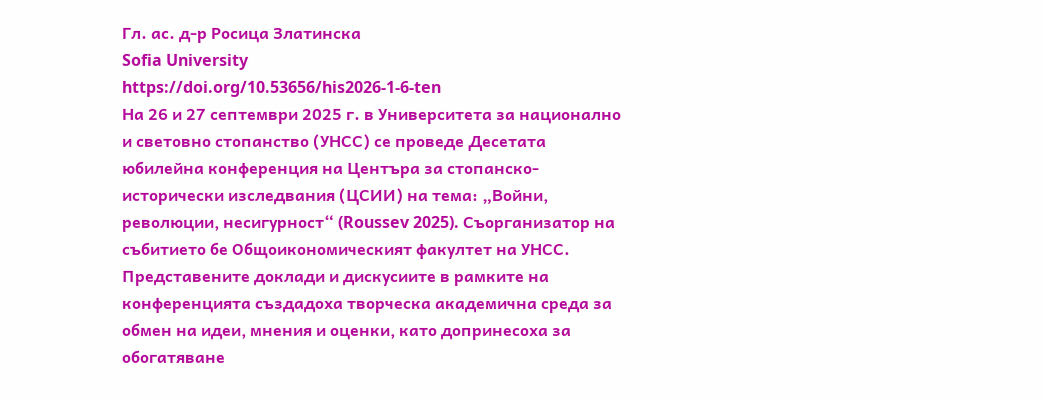Гл. ас. д-р Росица Златинска
Sofia University
https://doi.org/10.53656/his2026-1-6-ten
На 26 и 27 септември 2025 г. в Университета за национално и световно стопанство (УНСС) се проведе Десетата юбилейна конференция на Центъра за стопанско-исторически изследвания (ЦСИИ) на тема: „Войни, революции, несигурност“ (Roussev 2025). Съорганизатор на събитието бе Общоикономическият факултет на УНСС. Представените доклади и дискусиите в рамките на конференцията създадоха творческа академична среда за обмен на идеи, мнения и оценки, като допринесоха за обогатяване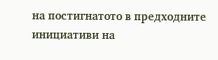на постигнатото в предходните инициативи на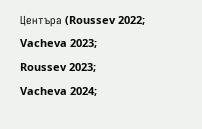Центъра (Roussev 2022; Vacheva 2023; Roussev 2023; Vacheva 2024;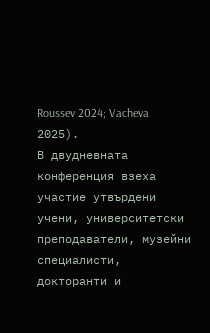Roussev 2024; Vacheva 2025).
В двудневната конференция взеха участие утвърдени учени, университетски преподаватели, музейни специалисти, докторанти и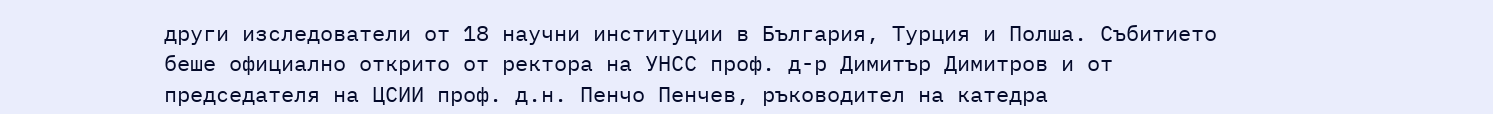други изследователи от 18 научни институции в България, Турция и Полша. Събитието беше официално открито от ректора на УНСС проф. д-р Димитър Димитров и от председателя на ЦСИИ проф. д.н. Пенчо Пенчев, ръководител на катедра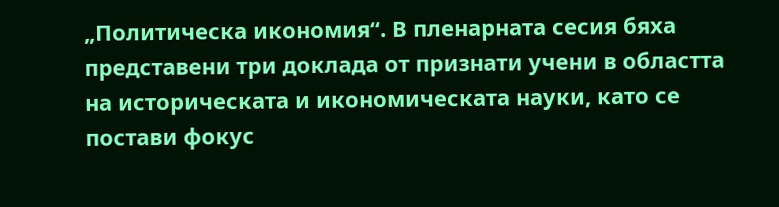„Политическа икономия“. В пленарната сесия бяха представени три доклада от признати учени в областта на историческата и икономическата науки, като се постави фокус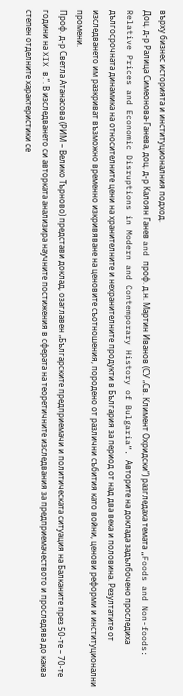върху бизнес историята и институционалния подход.
Доц. д-р Ралица Симеонова-Ганева, доц. д-р Калоян Ганев and проф. д.н. Мартин Иванов (СУ „Св. Климент Охридски“) разгледаха темата „Foods and Non-foods: Relative Prices and Economic Disruptions in Modern and Contemporary History of Bulgaria“. Авторите на доклада задълбочено проследиха дългосрочната динамика на относителните цени на хранителните и нехранителните продукти в България за период от над два века и половина. Резултатите от изследването им разкриват възможно временно изкривяване на ценовите съотношения, породено от различни събития като войни, ценови реформи и институционални промени.
Проф. д-р Светла Атанасова (РИМ – Велико Търново) представи доклад, озаглавен „Българските предприемачи и политическата ситуация на Балканите през 50-те – 70-те години на XIX в.“. В изследването си авторката анализира научните постижения в сферата на теоретичните изследвания за предприемачеството и проследява до каква степен отделните характеристики се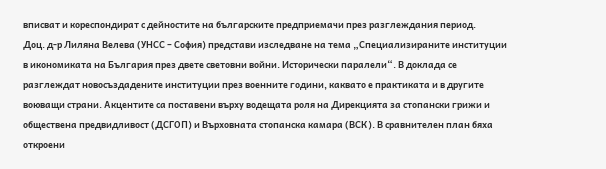вписват и кореспондират с дейностите на българските предприемачи през разглеждания период.
Доц. д-р Лиляна Велева (УНСС – София) представи изследване на тема „Специализираните институции в икономиката на България през двете световни войни. Исторически паралели“. В доклада се разглеждат новосъздадените институции през военните години, каквато е практиката и в другите воюващи страни. Акцентите са поставени върху водещата роля на Дирекцията за стопански грижи и обществена предвидливост (ДСГОП) и Върховната стопанска камара (ВСК). В сравнителен план бяха откроени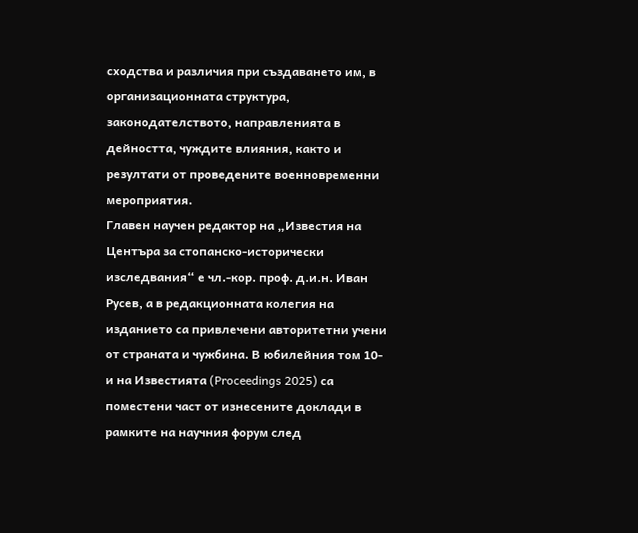сходства и различия при създаването им, в организационната структура, законодателството, направленията в дейността, чуждите влияния, както и резултати от проведените военновременни мероприятия.
Главен научен редактор на „Известия на Центъра за стопанско-исторически изследвания“ е чл.-кор. проф. д.и.н. Иван Русев, а в редакционната колегия на изданието са привлечени авторитетни учени от страната и чужбина. В юбилейния том 10-и на Известията (Proceedings 2025) са поместени част от изнесените доклади в рамките на научния форум след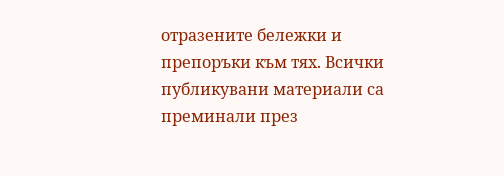отразените бележки и препоръки към тях. Всички публикувани материали са преминали през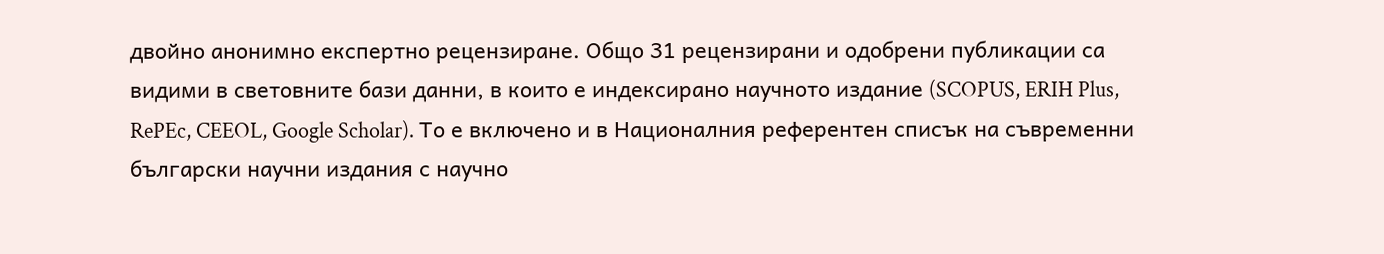двойно анонимно експертно рецензиране. Общо 31 рецензирани и одобрени публикации са видими в световните бази данни, в които е индексирано научното издание (SCOPUS, ERIH Plus, RePEc, CEEOL, Google Scholar). То е включено и в Националния референтен списък на съвременни български научни издания с научно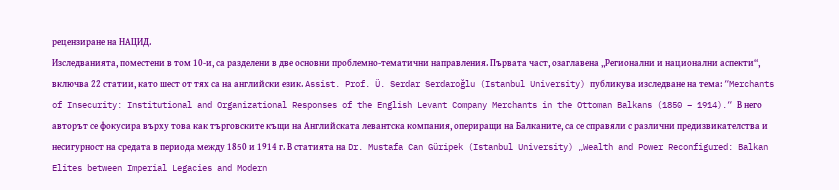рецензиране на НАЦИД.
Изследванията, поместени в том 10-и, са разделени в две основни проблемно-тематични направления. Първата част, озаглавена „Регионални и национални аспекти“, включва 22 статии, като шест от тях са на английски език. Assist. Prof. Ü. Serdar Serdaroğlu (Istanbul University) публикува изследване на тема: “Merchants of Insecurity: Institutional and Organizational Responses of the English Levant Company Merchants in the Ottoman Balkans (1850 – 1914).“ В него авторът се фокусира върху това как търговските къщи на Английската левантска компания, опериращи на Балканите, са се справяли с различни предизвикателства и несигурност на средата в периода между 1850 и 1914 г. В статията на Dr. Mustafa Can Güripek (Istanbul University) „Wealth and Power Reconfigured: Balkan Elites between Imperial Legacies and Modern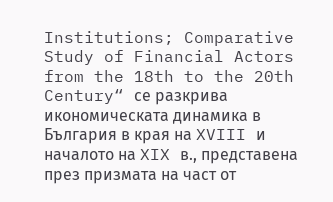Institutions; Comparative Study of Financial Actors from the 18th to the 20th Century“ се разкрива икономическата динамика в България в края на XVIII и началото на XIX в., представена през призмата на част от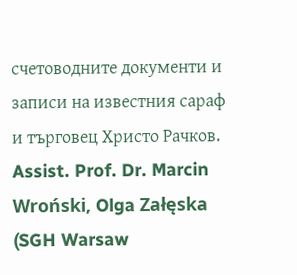счетоводните документи и записи на известния сараф и търговец Христо Рачков. Assist. Prof. Dr. Marcin Wroński, Olga Załęska (SGH Warsaw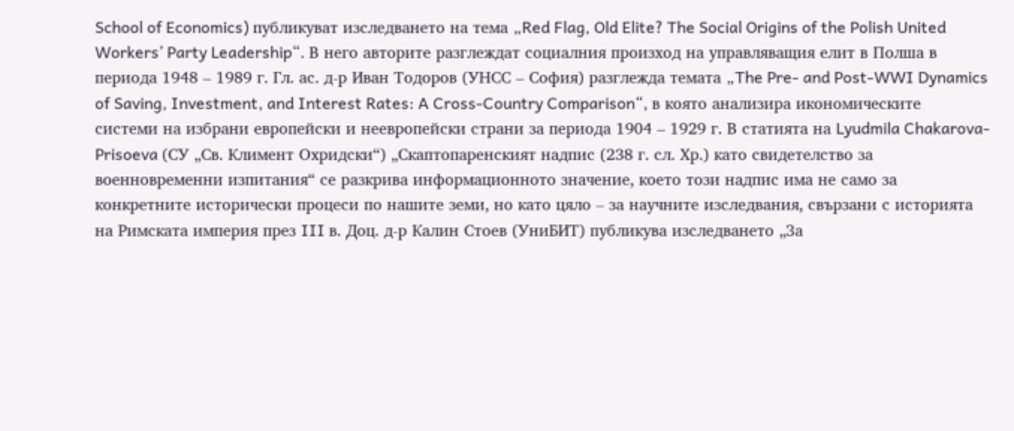School of Economics) публикуват изследването на тема „Red Flag, Old Elite? The Social Origins of the Polish United Workers’ Party Leadership“. В него авторите разглеждат социалния произход на управляващия елит в Полша в периода 1948 – 1989 г. Гл. ас. д-р Иван Тодоров (УНСС – София) разглежда темата „The Pre- and Post-WWI Dynamics of Saving, Investment, and Interest Rates: A Cross-Country Comparison“, в която анализира икономическите системи на избрани европейски и неевропейски страни за периода 1904 – 1929 г. В статията на Lyudmila Chakarova-Prisoeva (СУ „Св. Климент Охридски“) „Скаптопаренският надпис (238 г. сл. Хр.) като свидетелство за военновременни изпитания“ се разкрива информационното значение, което този надпис има не само за конкретните исторически процеси по нашите земи, но като цяло – за научните изследвания, свързани с историята на Римската империя през III в. Доц. д-р Калин Стоев (УниБИТ) публикува изследването „За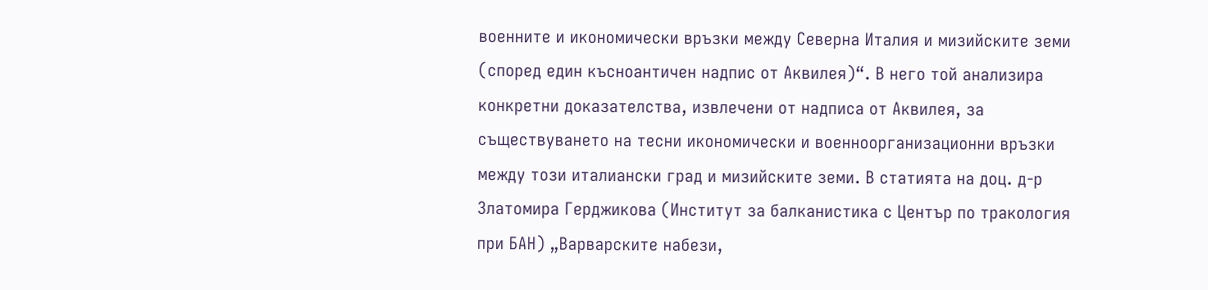военните и икономически връзки между Северна Италия и мизийските земи (според един късноантичен надпис от Аквилея)“. В него той анализира конкретни доказателства, извлечени от надписа от Аквилея, за съществуването на тесни икономически и военноорганизационни връзки между този италиански град и мизийските земи. В статията на доц. д-р Златомира Герджикова (Институт за балканистика с Център по тракология при БАН) „Варварските набези,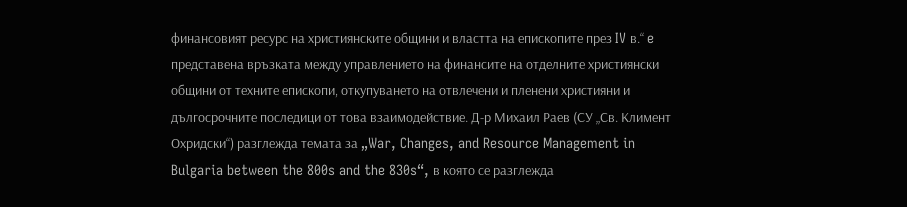финансовият ресурс на християнските общини и властта на епископите през IV в.“ e представена връзката между управлението на финансите на отделните християнски общини от техните епископи, откупуването на отвлечени и пленени християни и дългосрочните последици от това взаимодействие. Д-р Михаил Раев (СУ „Св. Климент Охридски“) разглежда темата за „War, Changes, and Resource Management in Bulgaria between the 800s and the 830s“, в която се разглежда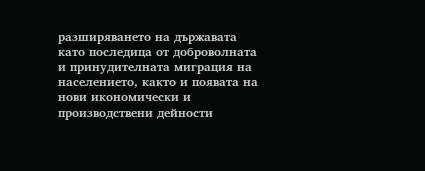разширяването на държавата като последица от доброволната и принудителната миграция на населението, както и появата на нови икономически и производствени дейности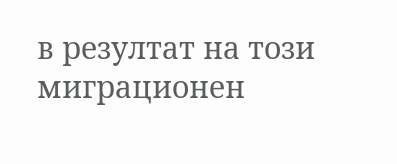в резултат на този миграционен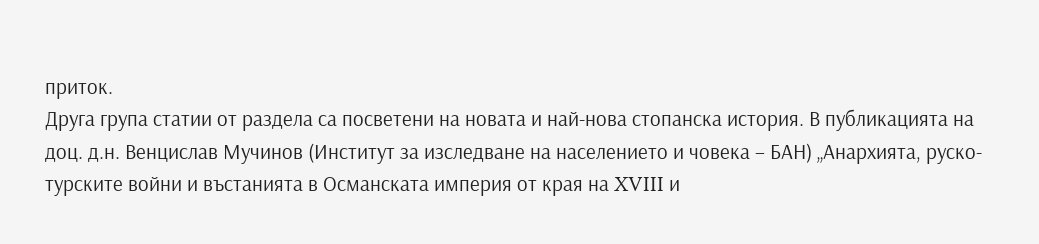приток.
Друга група статии от раздела са посветени на новата и най-нова стопанска история. В публикацията на доц. д.н. Венцислав Мучинов (Институт за изследване на населението и човека – БАН) „Анархията, руско-турските войни и въстанията в Османската империя от края на XVIII и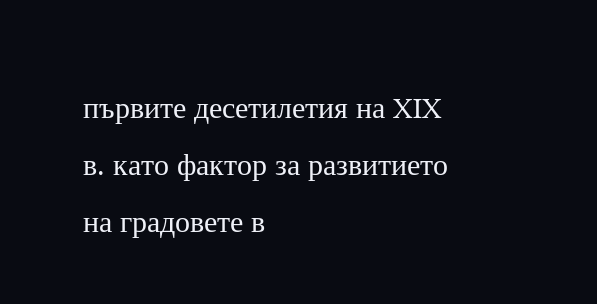първите десетилетия на XIX в. като фактор за развитието на градовете в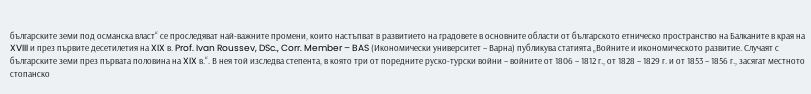българските земи под османска власт“ се проследяват най-важните промени, които настъпват в развитието на градовете в основните области от българското етническо пространство на Балканите в края на XVIII и през първите десетилетия на XIX в. Prof. Ivan Roussev, DSc., Corr. Member – BAS (Икономически университет – Варна) публикува статията „Войните и икономическото развитие. Случаят с българските земи през първата половина на XIX в.“. В нея той изследва степента, в която три от поредните руско-турски войни – войните от 1806 – 1812 г., от 1828 – 1829 г. и от 1853 – 1856 г., засягат местното стопанско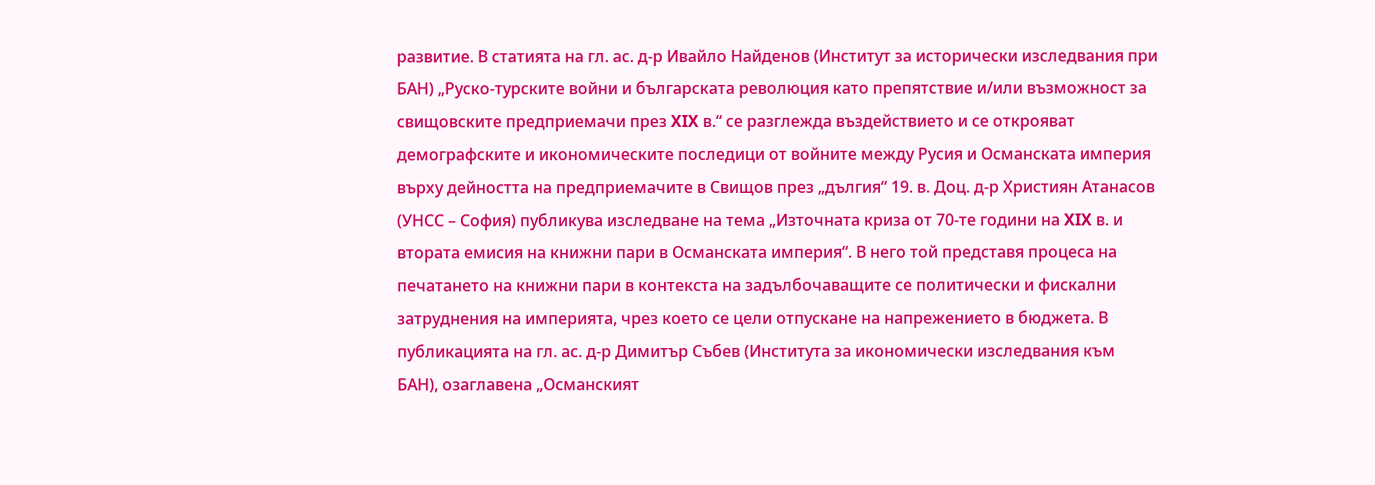развитие. В статията на гл. ас. д-р Ивайло Найденов (Институт за исторически изследвания при БАН) „Руско-турските войни и българската революция като препятствие и/или възможност за свищовските предприемачи през XIX в.“ се разглежда въздействието и се открояват демографските и икономическите последици от войните между Русия и Османската империя върху дейността на предприемачите в Свищов през „дългия“ 19. в. Доц. д-р Християн Атанасов (УНСС – София) публикува изследване на тема „Източната криза от 70-те години на XIX в. и втората емисия на книжни пари в Османската империя“. В него той представя процеса на печатането на книжни пари в контекста на задълбочаващите се политически и фискални затруднения на империята, чрез което се цели отпускане на напрежението в бюджета. В публикацията на гл. ас. д-р Димитър Събев (Института за икономически изследвания към БАН), озаглавена „Османският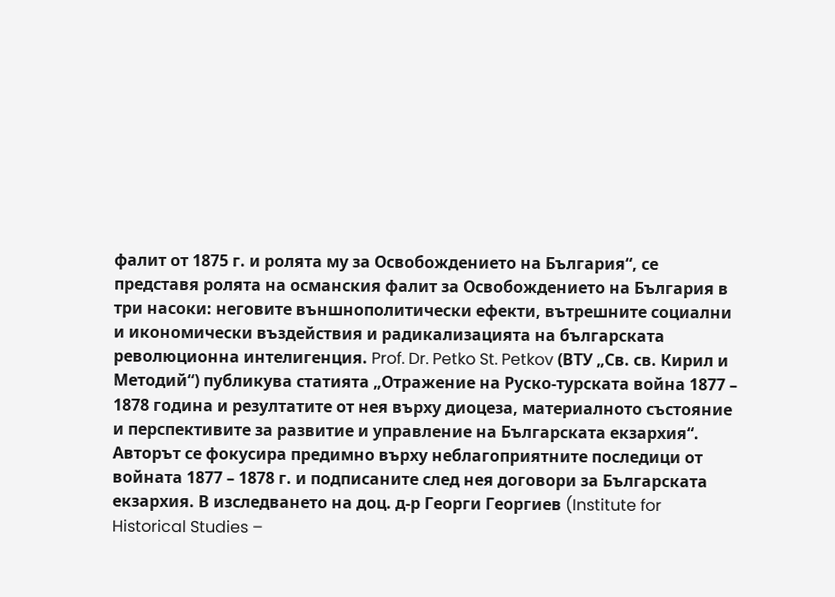фалит от 1875 г. и ролята му за Освобождението на България“, се представя ролята на османския фалит за Освобождението на България в три насоки: неговите външнополитически ефекти, вътрешните социални и икономически въздействия и радикализацията на българската революционна интелигенция. Prof. Dr. Petko St. Petkov (ВТУ „Св. св. Кирил и Методий“) публикува статията „Отражение на Руско-турската война 1877 – 1878 година и резултатите от нея върху диоцеза, материалното състояние и перспективите за развитие и управление на Българската екзархия“. Авторът се фокусира предимно върху неблагоприятните последици от войната 1877 – 1878 г. и подписаните след нея договори за Българската екзархия. В изследването на доц. д-р Георги Георгиев (Institute for Historical Studies –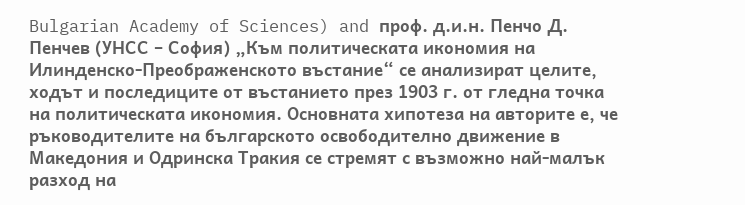Bulgarian Academy of Sciences) and проф. д.и.н. Пенчо Д. Пенчев (УНСС – София) „Към политическата икономия на Илинденско-Преображенското въстание“ се анализират целите, ходът и последиците от въстанието през 1903 г. от гледна точка на политическата икономия. Основната хипотеза на авторите е, че ръководителите на българското освободително движение в Македония и Одринска Тракия се стремят с възможно най-малък разход на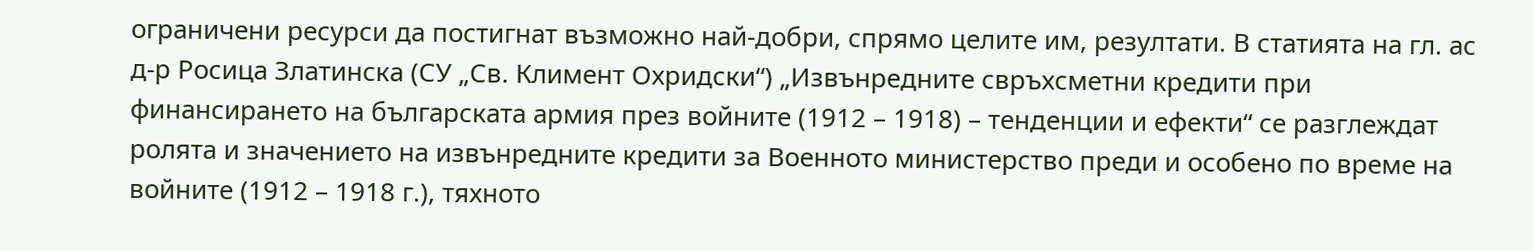ограничени ресурси да постигнат възможно най-добри, спрямо целите им, резултати. В статията на гл. ас д-р Росица Златинска (СУ „Св. Климент Охридски“) „Извънредните свръхсметни кредити при финансирането на българската армия през войните (1912 – 1918) – тенденции и ефекти“ се разглеждат ролята и значението на извънредните кредити за Военното министерство преди и особено по време на войните (1912 – 1918 г.), тяхното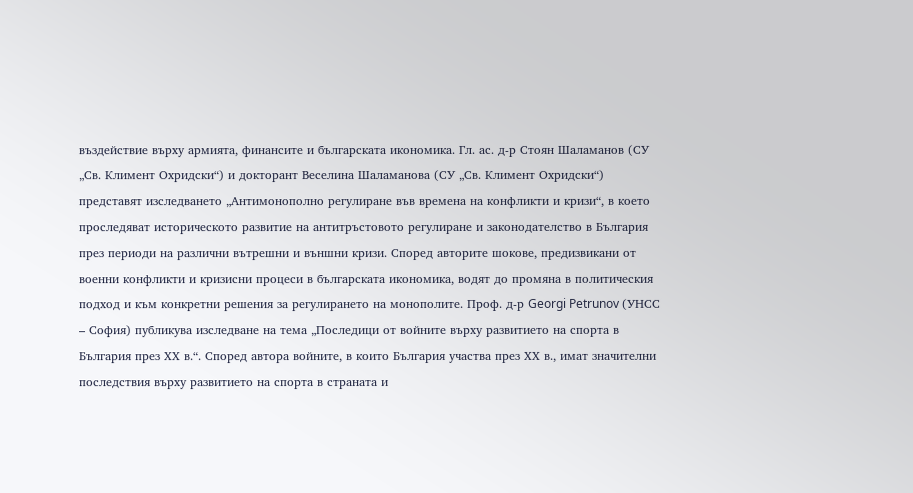въздействие върху армията, финансите и българската икономика. Гл. ас. д-р Стоян Шаламанов (СУ „Св. Климент Охридски“) и докторант Веселина Шаламанова (СУ „Св. Климент Охридски“) представят изследването „Антимонополно регулиране във времена на конфликти и кризи“, в което проследяват историческото развитие на антитръстовото регулиране и законодателство в България през периоди на различни вътрешни и външни кризи. Според авторите шокове, предизвикани от военни конфликти и кризисни процеси в българската икономика, водят до промяна в политическия подход и към конкретни решения за регулирането на монополите. Проф. д-р Georgi Petrunov (УНСС – София) публикува изследване на тема „Последици от войните върху развитието на спорта в България през ХХ в.“. Според автора войните, в които България участва през ХХ в., имат значителни последствия върху развитието на спорта в страната и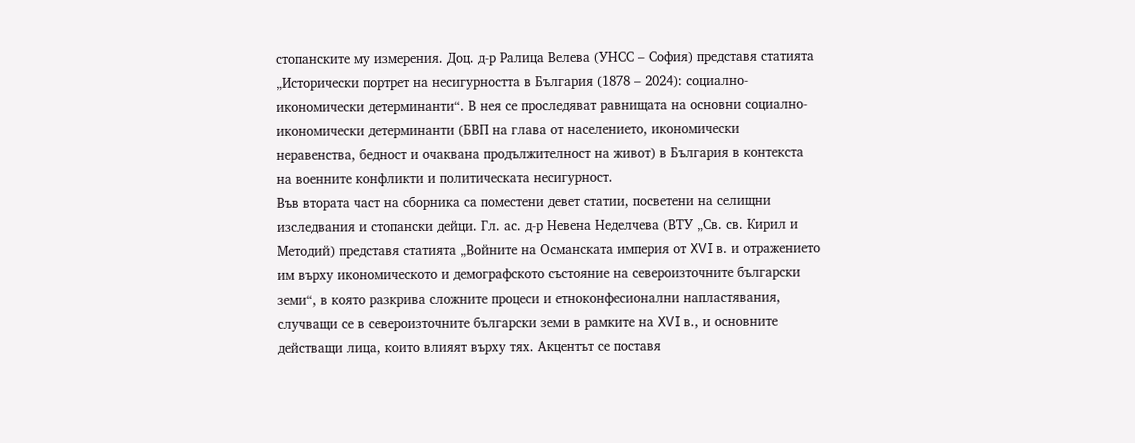стопанските му измерения. Доц. д-р Ралица Велева (УНСС – София) представя статията „Исторически портрет на несигурността в България (1878 – 2024): социално-икономически детерминанти“. В нея се проследяват равнищата на основни социално-икономически детерминанти (БВП на глава от населението, икономически неравенства, бедност и очаквана продължителност на живот) в България в контекста на военните конфликти и политическата несигурност.
Във втората част на сборника са поместени девет статии, посветени на селищни изследвания и стопански дейци. Гл. ас. д-р Невена Неделчева (ВТУ „Св. св. Кирил и Методий) представя статията „Войните на Османската империя от XVI в. и отражението им върху икономическото и демографското състояние на североизточните български земи“, в която разкрива сложните процеси и етноконфесионални напластявания, случващи се в североизточните български земи в рамките на XVI в., и основните действащи лица, които влияят върху тях. Акцентът се поставя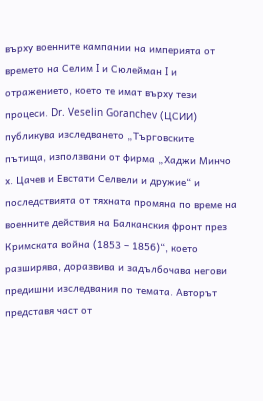върху военните кампании на империята от времето на Селим I и Сюлейман I и отражението, което те имат върху тези процеси. Dr. Veselin Goranchev (ЦСИИ) публикува изследването „Търговските пътища, използвани от фирма „Хаджи Минчо х. Цачев и Евстати Селвели и дружие“ и последствията от тяхната промяна по време на военните действия на Балканския фронт през Кримската война (1853 – 1856)“, което разширява, доразвива и задълбочава негови предишни изследвания по темата. Авторът представя част от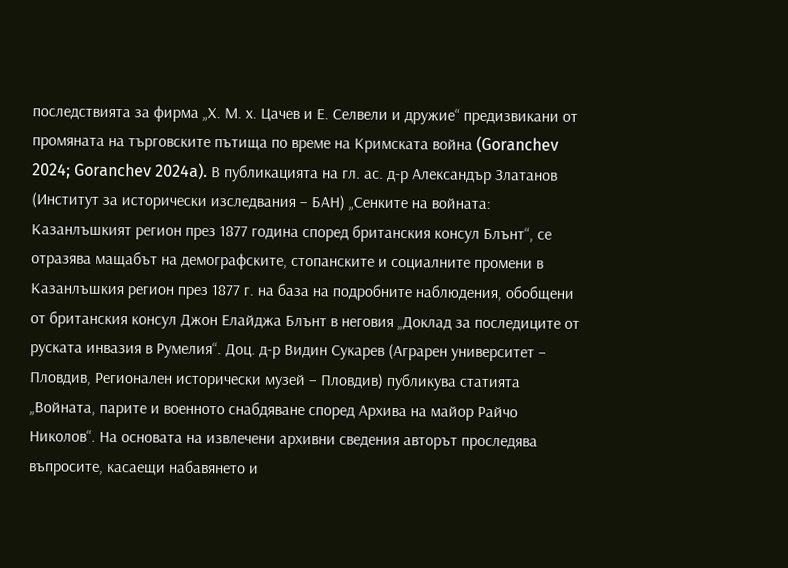последствията за фирма „Х. М. х. Цачев и Е. Селвели и дружие“ предизвикани от промяната на търговските пътища по време на Кримската война (Goranchev 2024; Goranchev 2024a). В публикацията на гл. ас. д-р Александър Златанов (Институт за исторически изследвания – БАН) „Сенките на войната: Казанлъшкият регион през 1877 година според британския консул Блънт“, се отразява мащабът на демографските, стопанските и социалните промени в Казанлъшкия регион през 1877 г. на база на подробните наблюдения, обобщени от британския консул Джон Елайджа Блънт в неговия „Доклад за последиците от руската инвазия в Румелия“. Доц. д-р Видин Сукарев (Аграрен университет – Пловдив, Регионален исторически музей – Пловдив) публикува статията „Войната, парите и военното снабдяване според Архива на майор Райчо Николов“. На основата на извлечени архивни сведения авторът проследява въпросите, касаещи набавянето и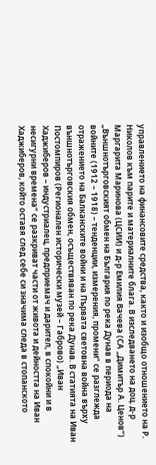управлението на финансовите средства, както и изобщо отношението на Р. Николов към парите и материалните блага. В изследването на доц. д-р Маргарита Маринова (ЦСИИ) и д-р Емилия Вачева (СА „Димитър А. Ценов“) „Външнотърговският обмен на България по река Дунав в периода на войните (1912 – 1918) – тенденции, измерения, промени“ се разглежда отражението на Балканските войни и на Първата световна война върху външнотърговския обмен, осъществяван по река Дунав. В статията на Иван Постомпиров (Регионален исторически музей – Габрово) „Иван Хаджиберов – индустриалец, предприемач и дарител, в спокойни и в несигурни времена“ се разкриват части от живота и дейността на Иван Хаджиберов, който оставя след себе си значима следа в стопанското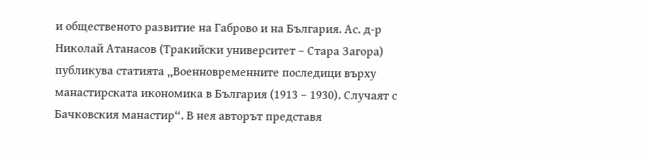и общественото развитие на Габрово и на България. Ас. д-р Николай Атанасов (Тракийски университет – Стара Загора) публикува статията „Военновременните последици върху манастирската икономика в България (1913 – 1930). Случаят с Бачковския манастир“. В нея авторът представя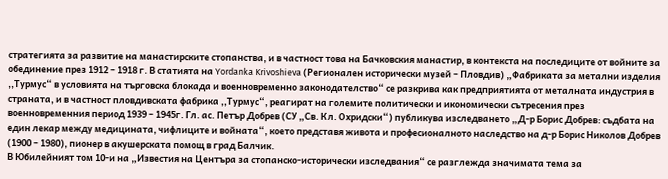стратегията за развитие на манастирските стопанства, и в частност това на Бачковския манастир, в контекста на последиците от войните за обединение през 1912 – 1918 г. В статията на Yordanka Krivoshieva (Регионален исторически музей – Пловдив) „Фабриката за метални изделия ,,Турмус“ в условията на търговска блокада и военновременно законодателство“ се разкрива как предприятията от металната индустрия в страната, и в частност пловдивската фабрика ,,Турмус“, реагират на големите политически и икономически сътресения през военновременния период 1939 – 1945г. Гл. ас. Петър Добрев (СУ „Св. Кл. Охридски“) публикува изследването „Д-р Борис Добрев: съдбата на един лекар между медицината, чифлиците и войната“, което представя живота и професионалното наследство на д-р Борис Николов Добрев (1900 – 1980), пионер в акушерската помощ в град Балчик.
В Юбилейният том 10-и на „Известия на Центъра за стопанско-исторически изследвания“ се разглежда значимата тема за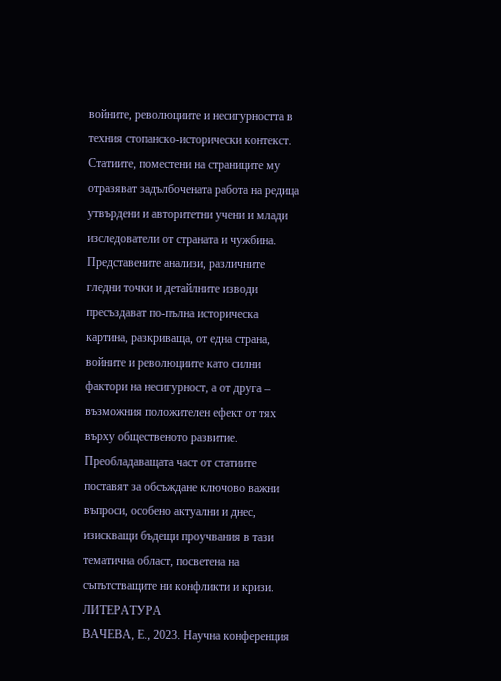войните, революциите и несигурността в техния стопанско-исторически контекст. Статиите, поместени на страниците му отразяват задълбочената работа на редица утвърдени и авторитетни учени и млади изследователи от страната и чужбина. Представените анализи, различните гледни точки и детайлните изводи пресъздават по-пълна историческа картина, разкриваща, от една страна, войните и революциите като силни фактори на несигурност, а от друга – възможния положителен ефект от тях върху общественото развитие. Преобладаващата част от статиите поставят за обсъждане ключово важни въпроси, особено актуални и днес, изискващи бъдещи проучвания в тази тематична област, посветена на съпътстващите ни конфликти и кризи.
ЛИТЕРАТУРА
ВАЧЕВА, Е., 2023. Научна конференция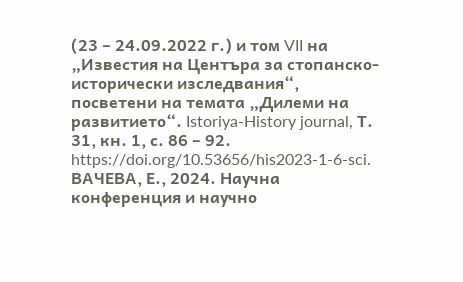(23 – 24.09.2022 г.) и том VII на „Известия на Центъра за стопанско-исторически изследвания“, посветени на темата „Дилеми на развитието“. Istoriya-History journal, Т. 31, кн. 1, с. 86 – 92. https://doi.org/10.53656/his2023-1-6-sci.
ВАЧЕВА, Е., 2024. Научна конференция и научно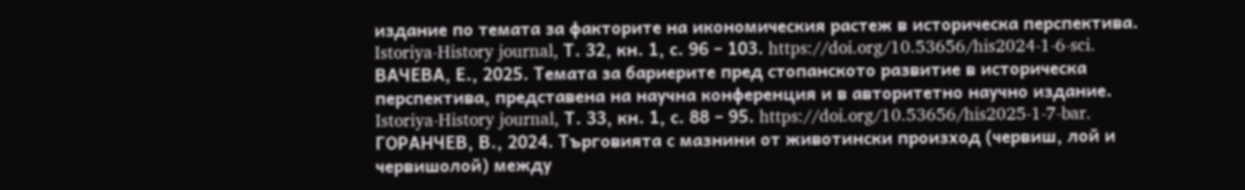издание по темата за факторите на икономическия растеж в историческа перспектива. Istoriya-History journal, Т. 32, кн. 1, с. 96 – 103. https://doi.org/10.53656/his2024-1-6-sci.
ВАЧЕВА, Е., 2025. Темата за бариерите пред стопанското развитие в историческа перспектива, представена на научна конференция и в авторитетно научно издание. Istoriya-History journal, Т. 33, кн. 1, с. 88 – 95. https://doi.org/10.53656/his2025-1-7-bar.
ГОРАНЧЕВ, В., 2024. Търговията с мазнини от животински произход (червиш, лой и червишолой) между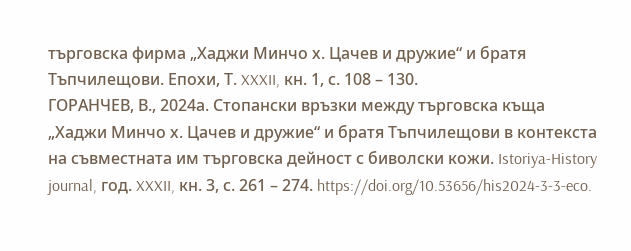търговска фирма „Хаджи Минчо х. Цачев и дружие“ и братя Тъпчилещови. Епохи, Т. XXXII, кн. 1, с. 108 – 130.
ГОРАНЧЕВ, В., 2024а. Стопански връзки между търговска къща „Хаджи Минчо х. Цачев и дружие“ и братя Тъпчилещови в контекста на съвместната им търговска дейност с биволски кожи. Istoriya-History journal, год. XXXII, кн. 3, с. 261 – 274. https://doi.org/10.53656/his2024-3-3-eco.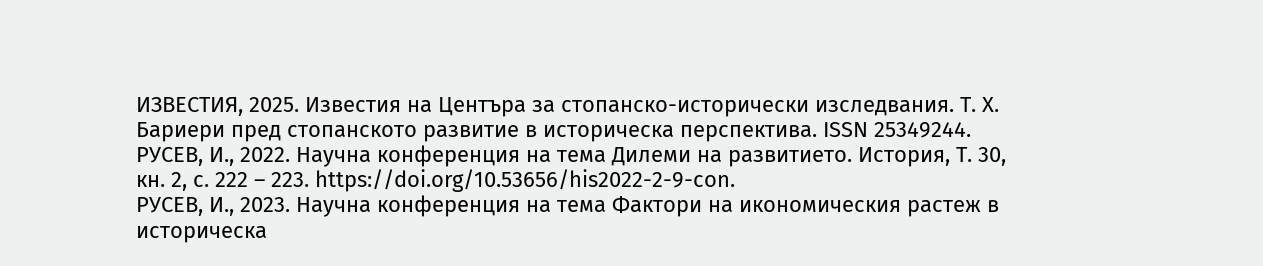ИЗВЕСТИЯ, 2025. Известия на Центъра за стопанско-исторически изследвания. Т. X. Бариери пред стопанското развитие в историческа перспектива. ISSN 25349244.
РУСЕВ, И., 2022. Научна конференция на тема Дилеми на развитието. История, Т. 30, кн. 2, с. 222 – 223. https://doi.org/10.53656/his2022-2-9-con.
РУСЕВ, И., 2023. Научна конференция на тема Фактори на икономическия растеж в историческа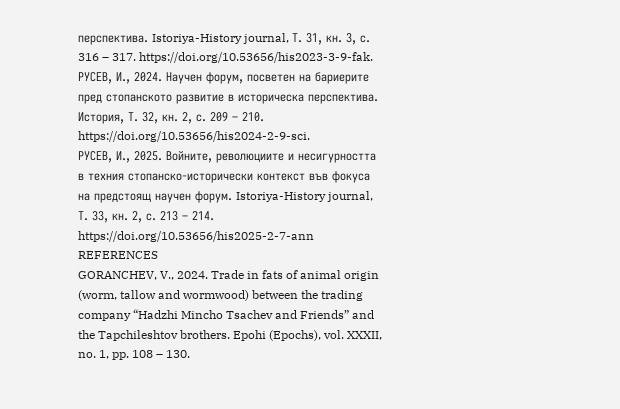перспектива. Istoriya-History journal, Т. 31, кн. 3, с. 316 – 317. https://doi.org/10.53656/his2023-3-9-fak.
РУСЕВ, И., 2024. Научен форум, посветен на бариерите пред стопанското развитие в историческа перспектива. История, Т. 32, кн. 2, с. 209 – 210. https://doi.org/10.53656/his2024-2-9-sci.
РУСЕВ, И., 2025. Войните, революциите и несигурността в техния стопанско-исторически контекст във фокуса на предстоящ научен форум. Istoriya-History journal, Т. 33, кн. 2, с. 213 – 214. https://doi.org/10.53656/his2025-2-7-ann
REFERENCES
GORANCHEV, V., 2024. Trade in fats of animal origin (worm, tallow and wormwood) between the trading company “Hadzhi Mincho Tsachev and Friends” and the Tapchileshtov brothers. Epohi (Epochs), vol. XXXII, no. 1, pp. 108 – 130.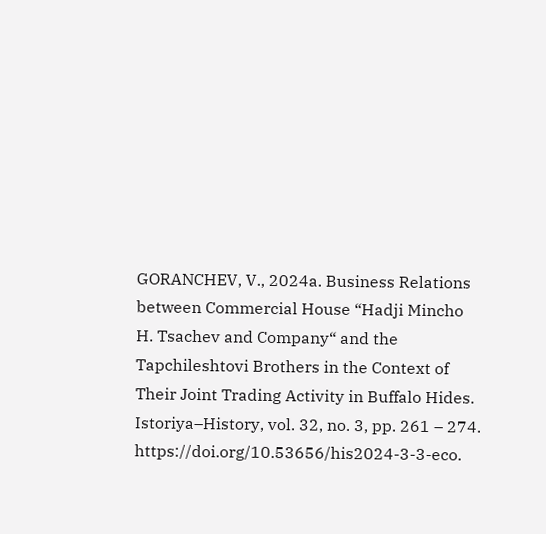GORANCHEV, V., 2024a. Business Relations between Commercial House “Hadji Mincho H. Tsachev and Company“ and the Tapchileshtovi Brothers in the Context of Their Joint Trading Activity in Buffalo Hides. Istoriya–History, vol. 32, no. 3, pp. 261 – 274. https://doi.org/10.53656/his2024-3-3-eco.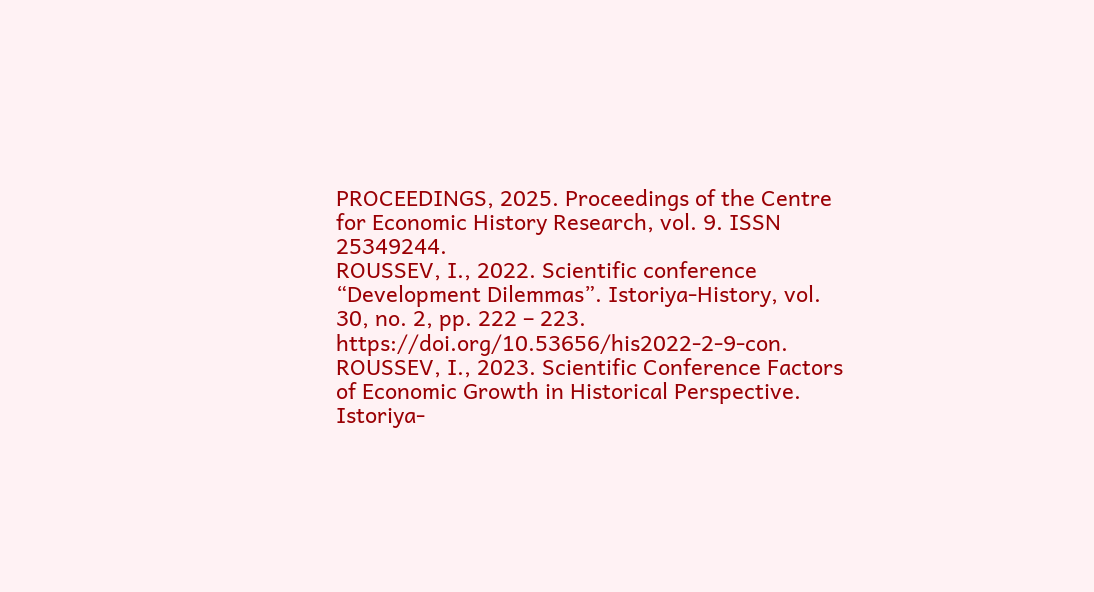PROCEEDINGS, 2025. Proceedings of the Centre for Economic History Research, vol. 9. ISSN 25349244.
ROUSSEV, I., 2022. Scientific conference “Development Dilemmas”. Istoriya-History, vol. 30, no. 2, pp. 222 – 223. https://doi.org/10.53656/his2022-2-9-con.
ROUSSEV, I., 2023. Scientific Conference Factors of Economic Growth in Historical Perspective. Istoriya-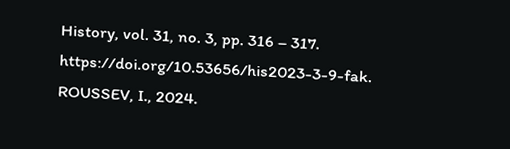History, vol. 31, no. 3, pp. 316 – 317. https://doi.org/10.53656/his2023-3-9-fak.
ROUSSEV, I., 2024.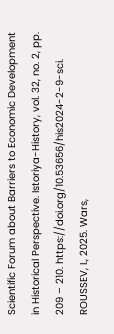Scientific Forum about Barriers to Economic Development in Historical Perspective. Istoriya-History, vol. 32, no. 2, pp. 209 – 210. https://doi.org/10.53656/his2024-2-9-sci.
ROUSSEV, I., 2025. Wars,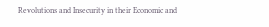Revolutions and Insecurity in their Economic and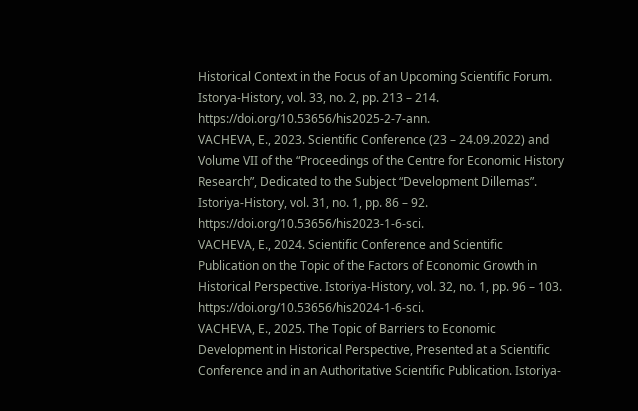Historical Context in the Focus of an Upcoming Scientific Forum. Istorya-History, vol. 33, no. 2, pp. 213 – 214. https://doi.org/10.53656/his2025-2-7-ann.
VACHEVA, E., 2023. Scientific Conference (23 – 24.09.2022) and Volume VII of the “Proceedings of the Centre for Economic History Research”, Dedicated to the Subject “Development Dillemas”. Istoriya-History, vol. 31, no. 1, pp. 86 – 92. https://doi.org/10.53656/his2023-1-6-sci.
VACHEVA, E., 2024. Scientific Conference and Scientific Publication on the Topic of the Factors of Economic Growth in Historical Perspective. Istoriya-History, vol. 32, no. 1, pp. 96 – 103. https://doi.org/10.53656/his2024-1-6-sci.
VACHEVA, E., 2025. The Topic of Barriers to Economic Development in Historical Perspective, Presented at a Scientific Conference and in an Authoritative Scientific Publication. Istoriya-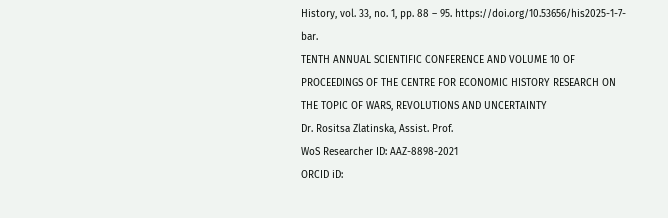History, vol. 33, no. 1, pp. 88 – 95. https://doi.org/10.53656/his2025-1-7-bar.
TENTH ANNUAL SCIENTIFIC CONFERENCE AND VOLUME 10 OF PROCEEDINGS OF THE CENTRE FOR ECONOMIC HISTORY RESEARCH ON THE TOPIC OF WARS, REVOLUTIONS AND UNCERTAINTY
Dr. Rositsa Zlatinska, Assist. Prof.
WoS Researcher ID: AAZ-8898-2021
ORCID iD: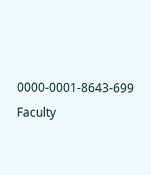0000-0001-8643-699
Faculty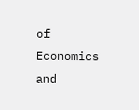of Economics and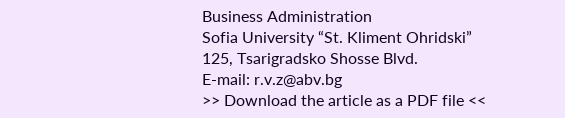Business Administration
Sofia University “St. Kliment Ohridski”
125, Tsarigradsko Shosse Blvd.
E-mail: r.v.z@abv.bg
>> Download the article as a PDF file <<